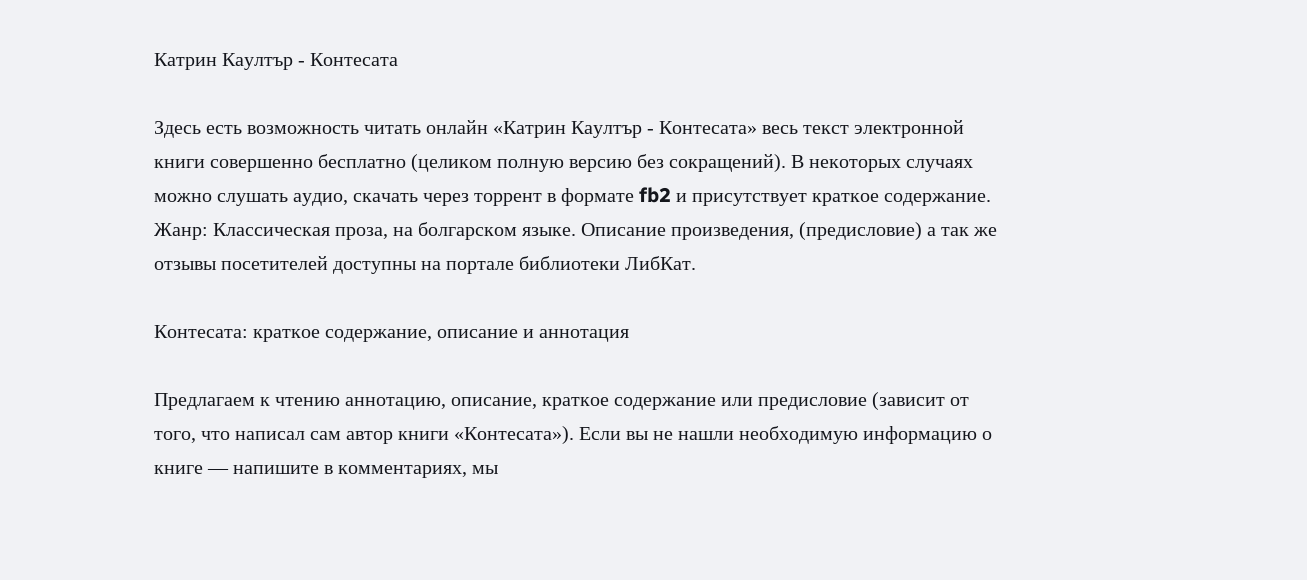Катрин Каултър - Контесата

Здесь есть возможность читать онлайн «Катрин Каултър - Контесата» весь текст электронной книги совершенно бесплатно (целиком полную версию без сокращений). В некоторых случаях можно слушать аудио, скачать через торрент в формате fb2 и присутствует краткое содержание. Жанр: Классическая проза, на болгарском языке. Описание произведения, (предисловие) а так же отзывы посетителей доступны на портале библиотеки ЛибКат.

Контесата: краткое содержание, описание и аннотация

Предлагаем к чтению аннотацию, описание, краткое содержание или предисловие (зависит от того, что написал сам автор книги «Контесата»). Если вы не нашли необходимую информацию о книге — напишите в комментариях, мы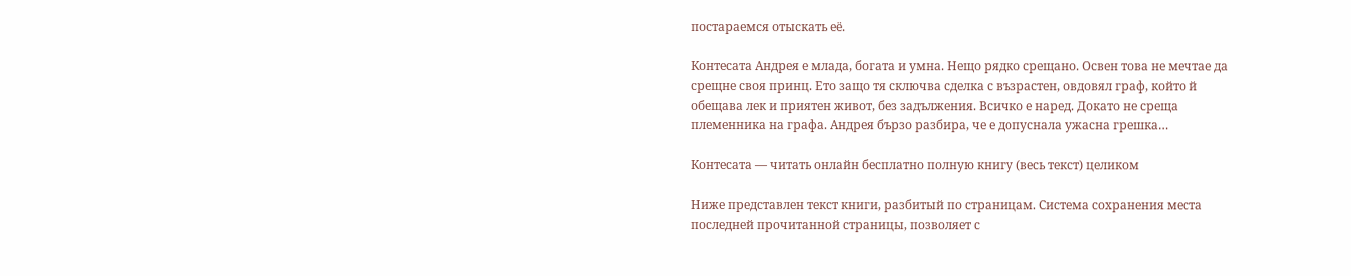постараемся отыскать её.

Контесата Андрея е млада, богата и умна. Нещо рядко срещано. Освен това не мечтае да срещне своя принц. Ето защо тя сключва сделка с възрастен, овдовял граф, който й обещава лек и приятен живот, без задължения. Всичко е наред. Докато не среща племенника на графа. Андрея бързо разбира, че е допуснала ужасна грешка…

Контесата — читать онлайн бесплатно полную книгу (весь текст) целиком

Ниже представлен текст книги, разбитый по страницам. Система сохранения места последней прочитанной страницы, позволяет с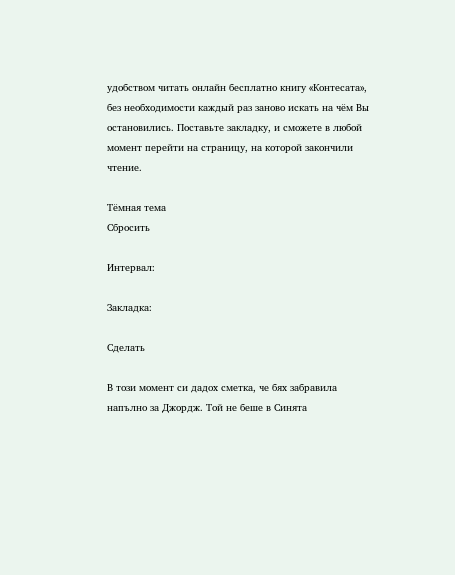удобством читать онлайн бесплатно книгу «Контесата», без необходимости каждый раз заново искать на чём Вы остановились. Поставьте закладку, и сможете в любой момент перейти на страницу, на которой закончили чтение.

Тёмная тема
Сбросить

Интервал:

Закладка:

Сделать

В този момент си дадох сметка, че бях забравила напълно за Джордж. Той не беше в Синята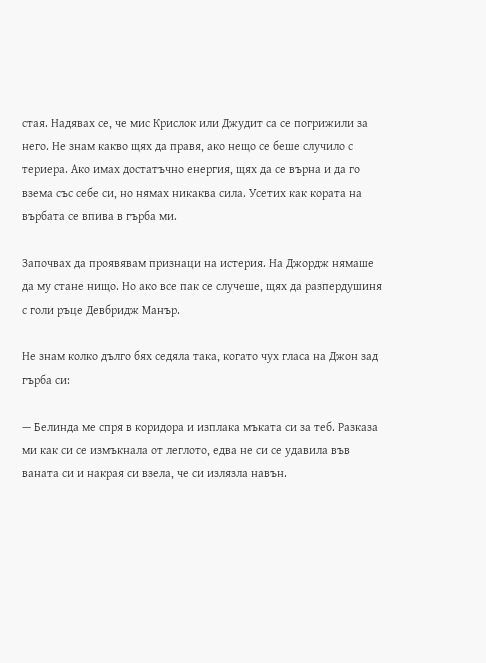стая. Надявах се, че мис Крислок или Джудит са се погрижили за него. Не знам какво щях да правя, ако нещо се беше случило с териера. Ако имах достатъчно енергия, щях да се върна и да го взема със себе си, но нямах никаква сила. Усетих как кората на върбата се впива в гърба ми.

Започвах да проявявам признаци на истерия. На Джордж нямаше да му стане нищо. Но ако все пак се случеше, щях да разпердушиня с голи ръце Девбридж Манър.

Не знам колко дълго бях седяла така, когато чух гласа на Джон зад гърба си:

— Белинда ме спря в коридора и изплака мъката си за теб. Разказа ми как си се измъкнала от леглото, едва не си се удавила във ваната си и накрая си взела, че си излязла навън.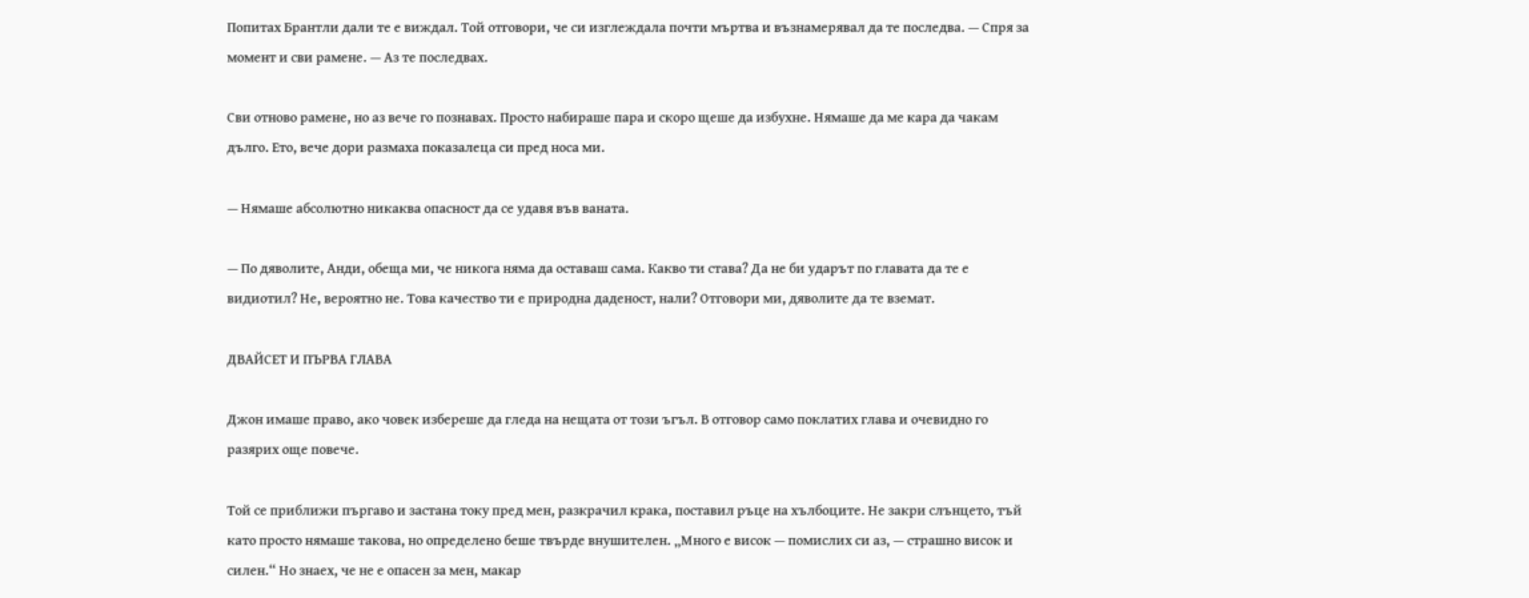Попитах Брантли дали те е виждал. Той отговори, че си изглеждала почти мъртва и възнамерявал да те последва. — Спря за момент и сви рамене. — Аз те последвах.

Сви отново рамене, но аз вече го познавах. Просто набираше пара и скоро щеше да избухне. Нямаше да ме кара да чакам дълго. Ето, вече дори размаха показалеца си пред носа ми.

— Нямаше абсолютно никаква опасност да се удавя във ваната.

— По дяволите, Анди, обеща ми, че никога няма да оставаш сама. Какво ти става? Да не би ударът по главата да те е видиотил? Не, вероятно не. Това качество ти е природна даденост, нали? Отговори ми, дяволите да те вземат.

ДВАЙСЕТ И ПЪРВА ГЛАВА

Джон имаше право, ако човек избереше да гледа на нещата от този ъгъл. В отговор само поклатих глава и очевидно го разярих още повече.

Той се приближи пъргаво и застана току пред мен, разкрачил крака, поставил ръце на хълбоците. Не закри слънцето, тъй като просто нямаше такова, но определено беше твърде внушителен. „Много е висок — помислих си аз, — страшно висок и силен.“ Но знаех, че не е опасен за мен, макар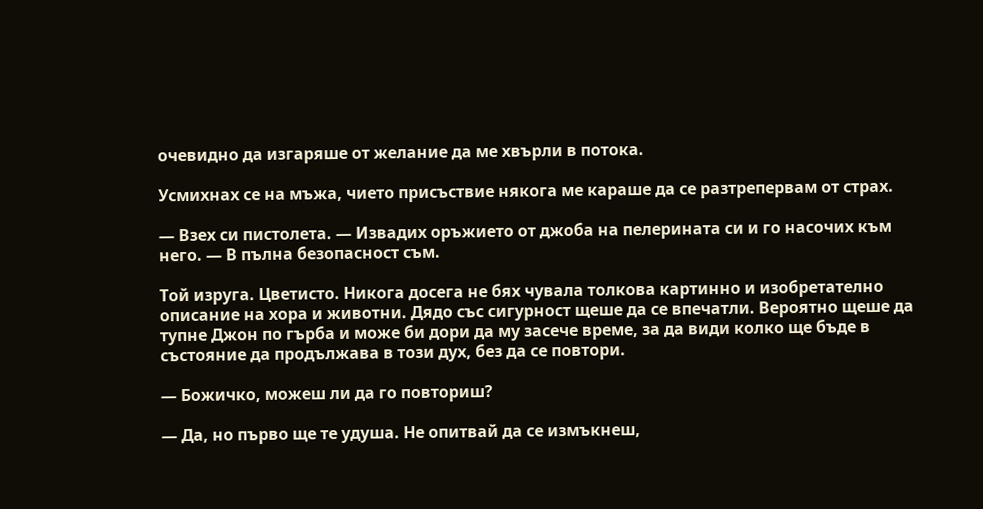очевидно да изгаряше от желание да ме хвърли в потока.

Усмихнах се на мъжа, чието присъствие някога ме караше да се разтрепервам от страх.

— Взех си пистолета. — Извадих оръжието от джоба на пелерината си и го насочих към него. — В пълна безопасност съм.

Той изруга. Цветисто. Никога досега не бях чувала толкова картинно и изобретателно описание на хора и животни. Дядо със сигурност щеше да се впечатли. Вероятно щеше да тупне Джон по гърба и може би дори да му засече време, за да види колко ще бъде в състояние да продължава в този дух, без да се повтори.

— Божичко, можеш ли да го повториш?

— Да, но първо ще те удуша. Не опитвай да се измъкнеш,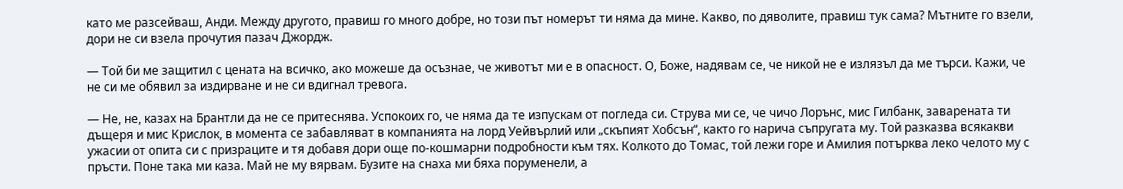като ме разсейваш, Анди. Между другото, правиш го много добре, но този път номерът ти няма да мине. Какво, по дяволите, правиш тук сама? Мътните го взели, дори не си взела прочутия пазач Джордж.

— Той би ме защитил с цената на всичко, ако можеше да осъзнае, че животът ми е в опасност. О, Боже, надявам се, че никой не е излязъл да ме търси. Кажи, че не си ме обявил за издирване и не си вдигнал тревога.

— Не, не, казах на Брантли да не се притеснява. Успокоих го, че няма да те изпускам от погледа си. Струва ми се, че чичо Лорънс, мис Гилбанк, заварената ти дъщеря и мис Крислок, в момента се забавляват в компанията на лорд Уейвърлий или „скъпият Хобсън“, както го нарича съпругата му. Той разказва всякакви ужасии от опита си с призраците и тя добавя дори още по-кошмарни подробности към тях. Колкото до Томас, той лежи горе и Амилия потърква леко челото му с пръсти. Поне така ми каза. Май не му вярвам. Бузите на снаха ми бяха поруменели, а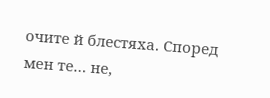очите й блестяха. Според мен те… не,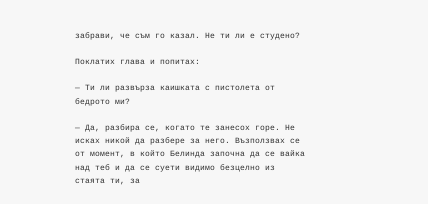забрави, че съм го казал. Не ти ли е студено?

Поклатих глава и попитах:

— Ти ли развърза каишката с пистолета от бедрото ми?

— Да, разбира се, когато те занесох горе. Не исках никой да разбере за него. Възползвах се от момент, в който Белинда започна да се вайка над теб и да се суети видимо безцелно из стаята ти, за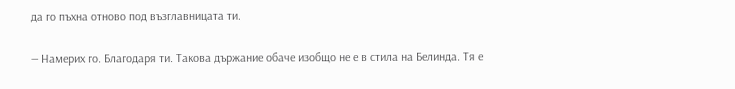да го пъхна отново под възглавницата ти.

— Намерих го. Благодаря ти. Такова държание обаче изобщо не е в стила на Белинда. Тя е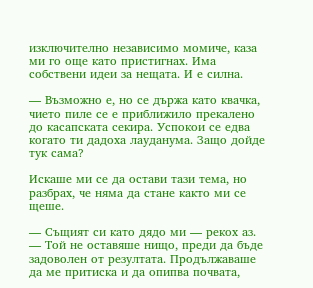изключително независимо момиче, каза ми го още като пристигнах. Има собствени идеи за нещата. И е силна.

— Възможно е, но се държа като квачка, чието пиле се е приближило прекалено до касапската секира. Успокои се едва когато ти дадоха лауданума. Защо дойде тук сама?

Искаше ми се да остави тази тема, но разбрах, че няма да стане както ми се щеше.

— Същият си като дядо ми — рекох аз. — Той не оставяше нищо, преди да бъде задоволен от резултата. Продължаваше да ме притиска и да опипва почвата,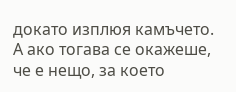докато изплюя камъчето. А ако тогава се окажеше, че е нещо, за което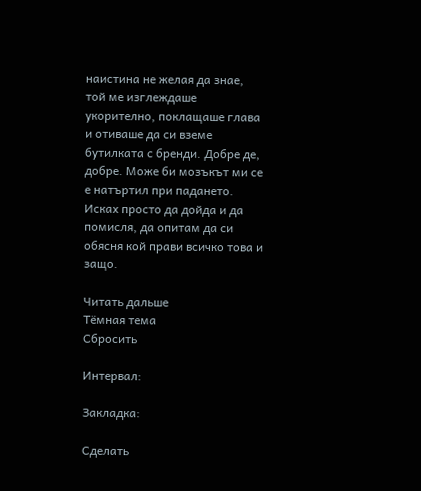наистина не желая да знае, той ме изглеждаше укорително, поклащаше глава и отиваше да си вземе бутилката с бренди. Добре де, добре. Може би мозъкът ми се е натъртил при падането. Исках просто да дойда и да помисля, да опитам да си обясня кой прави всичко това и защо.

Читать дальше
Тёмная тема
Сбросить

Интервал:

Закладка:

Сделать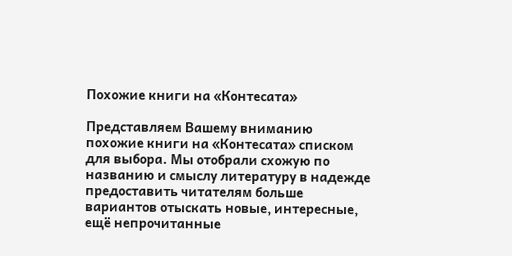Похожие книги на «Контесата»

Представляем Вашему вниманию похожие книги на «Контесата» списком для выбора. Мы отобрали схожую по названию и смыслу литературу в надежде предоставить читателям больше вариантов отыскать новые, интересные, ещё непрочитанные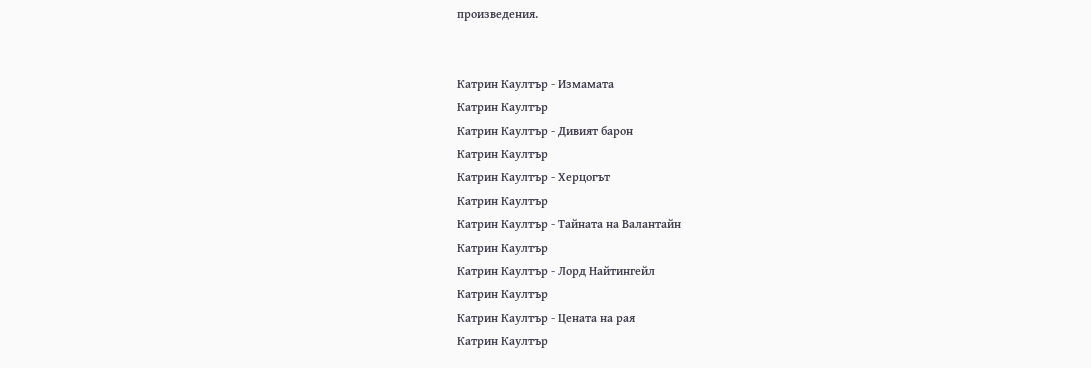произведения.


Катрин Каултър - Измамата
Катрин Каултър
Катрин Каултър - Дивият барон
Катрин Каултър
Катрин Каултър - Херцогът
Катрин Каултър
Катрин Каултър - Тайната на Валантайн
Катрин Каултър
Катрин Каултър - Лорд Найтингейл
Катрин Каултър
Катрин Каултър - Цената на рая
Катрин Каултър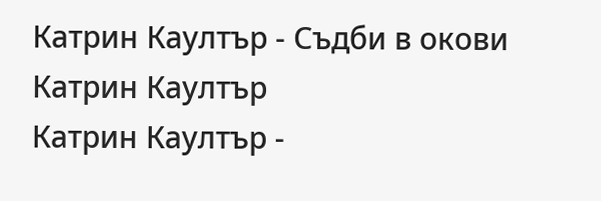Катрин Каултър - Съдби в окови
Катрин Каултър
Катрин Каултър -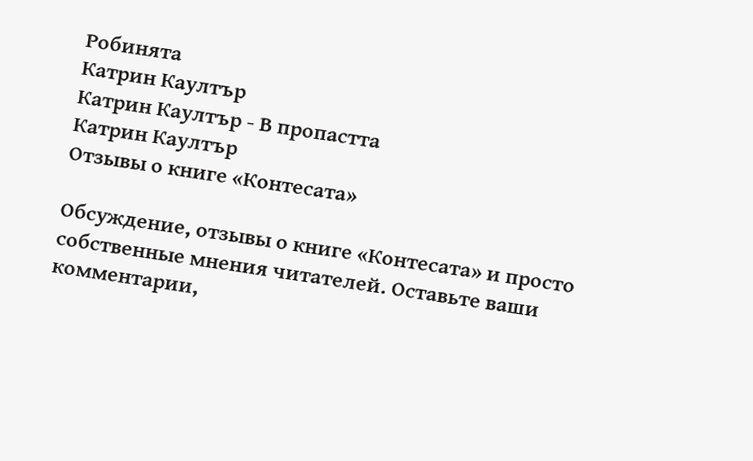Робинята
Катрин Каултър
Катрин Каултър - В пропастта
Катрин Каултър
Отзывы о книге «Контесата»

Обсуждение, отзывы о книге «Контесата» и просто собственные мнения читателей. Оставьте ваши комментарии,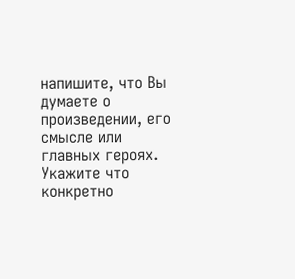напишите, что Вы думаете о произведении, его смысле или главных героях. Укажите что конкретно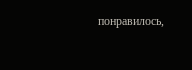понравилось,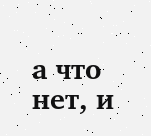а что нет, и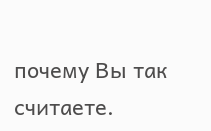почему Вы так считаете.